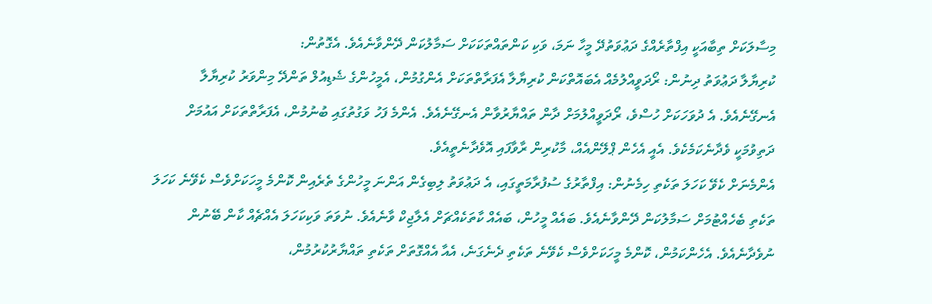މިސާލަކަށް ތިބާއަކީ އިފްތާރެއްގެ ދަޢުވަތުދޭ މީހާ ނަމަ، ވަކި ކަންތައްތަކަކަށް ސަމާލުކަން ދޭންވާނެއެވެ. އެގޮތުން:
ކުރިޔާލާ ދަޢުވަތު ދިނުން: ރޯދަވީއްލުމެއް އެބައޮތްކަން ކުރިޔާލާ އެފަރާތްތަކަށް އެންގުމުން، އެމީހުންގެ ޝެޑިއުލް ތަންދޭ މިންވަރު ކުރިޔާލާ އެނގޭނެއެވެ. އެ ދުވަހަކަށް ހުސްވެ، ރޯދަވީއްލުމަށް ދާން ތައްޔާރުވާން އެނގޭނެއެވެ. އެންމެ ފަހު ވަގުތުގައި ބުނުމުން، އެފަރާތްތަކަށް އައުމަށް ދަތިވުމަކީ ވެދާނެކަމެކެވެ. އެއީ އެހެން ޕްލޭންއެއް، މާކުރިން ރާވާފައި އޮވެދާނެތީއެވެ.
އެންމެނަށް ކެވޭ ކަހަލަ ތަކެތި ހިމެނުން: އިފްތާރުގެ ސުފުރާމަތީގައި، އެ ދަޢުވަތު ލިބިގެން އަންނަ މީހުންގެ ތެރެއިން ކޮންމެ މީހަކަށްވެސް ކެވޭނެ ކަހަލަ ތަކެތި ބެހެއްޓުމަށް ސަމާލުކަން ދޭންވާނެއެވެ. ބައެއް މީހުން، ބައެއް ކާތަކެއްޗަށް އެލާޖިކް ވާނެއެވެ. ނުވަތަ ވަކިކަހަލަ އެއްޗެއް ކާން ބޭނުން ނުވެދާނެއެވެ. އެހެންކަމުން، ކޮންމެ މީހަކަށްވެސް ކެވޭނެ ތަކެތި ދެނެގަނެ، އެއާ އެއްގޮތަށް ތަކެތި ތައްޔާރުކުރުމުން،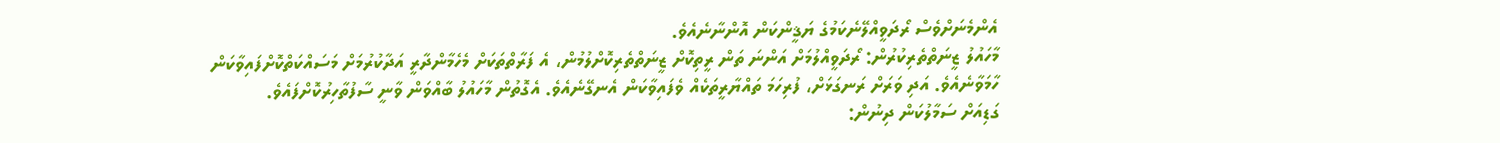އެންމެނަށްވެސް ރޯދަވީއްލޭނެކަމުގެ ޔަޤީންކަން އޮންނާނެއެވެ.
މާހައުލު ޒީނަތްތެރިކުރުން: ރޯދަވީއްލުމަށް އަންނަ ތަން ރީތިކޮށް ޒީނަތްތެރިކޮށްލުމުން، އެ ފަރާތްތަކަށް މެހެމާންދާރީ އަދާކުރުމަށް މަސައްކަތްކޮށްފައިވާކަން ހާމަވާނެއެވެ. އަދި ވަރަށް ރަނގަޅަށް، ފުރިހަމަ ތައްޔާރީތަކެއް ވެފައިވާކަން އެނގޭނެއެވެ. އެގޮތުން މާހައުލު ބާއްވަން ވާނީ ސާފުތާހިރުކޮށްފައެވެ.
ގަޑިއަށް ސަމާލުކަން ދިނުން: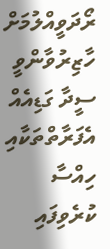ރޯދަވީއްލުމަށް ހާޒިރުވާންވީ ސީދާ ގަޑިއެއް އެފަރާތްތަކާއި ހިއްސާ ކުރެވިފައި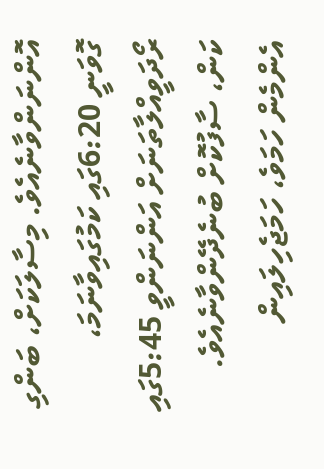އޮންނަންވާނެއެވެ. މިސާލަކަށް، ބަންގި ގޮވަނީ 6:20ގައި ކަމުގައިވާނަމަ، ރޯދަވީއްލާތަނަށް އަންނަންވީ 5:45ގައި ކަން، ސާފުކޮށް ބުނެދޭންވާނެއެވެ. އެންމެން ހަމަވެ، ހަމަޖެހިލައިން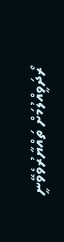ރޯދަވީއްލުމަށް ތައްޔާރުވެވޭނީ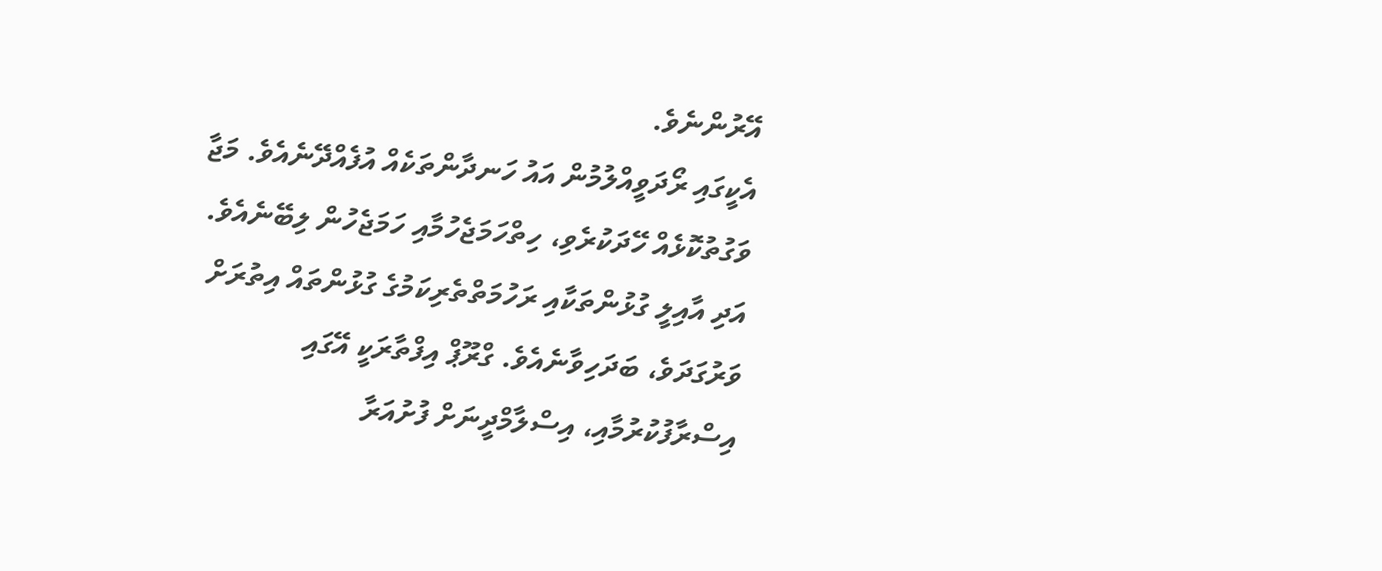އޭރުންނެވެ.
އެކީގައި ރޯދަވީއްލުމުން އައު ހަނދާންތަކެއް އުފެއްދޭނެއެވެ. މަޖާ ވަގުތުކޮޅެއް ހޭދަކުރެވި، ހިތްހަމަޖެހުމާއި ހަމަޖެހުން ލިބޭނެއެވެ. އަދި އާއިލީ ގުޅުންތަކާއި ރަހުމަތްތެރިކަމުގެ ގުޅުންތައް އިތުރަށް ވަރުގަދަވެ، ބަދަހިވާނެއެވެ. ގްރޫޕް އިފްތާރަކީ އޭގައި އިސްރާފުކުރުމާއި، އިސްލާމްދީނަށް ފުށުއަރާ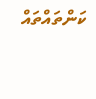ކަންތައްތައް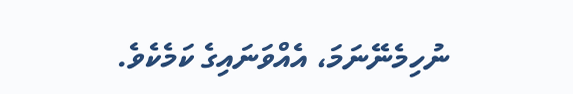ނުހިމެނޭނަމަ، އެއްވަނައިގެ ކަމެކެވެ.